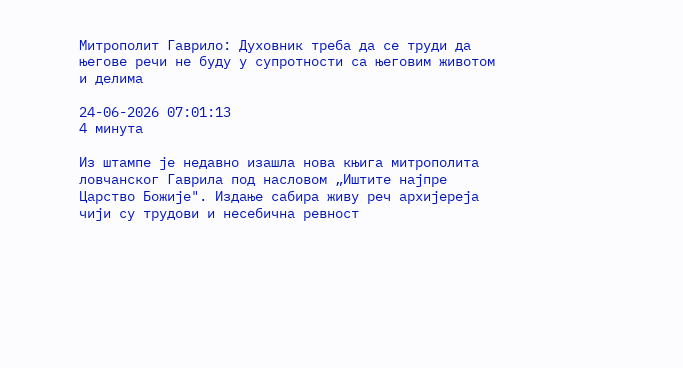Митрополит Гаврило: Духовник треба да се труди да његове речи не буду у супротности са његовим животом и делима

24-06-2026 07:01:13
4 минута

Из штампе је недавно изашла нова књига митрополита ловчанског Гаврила под насловом „Иштите најпре Царство Божије". Издање сабира живу реч архијереја чији су трудови и несебична ревност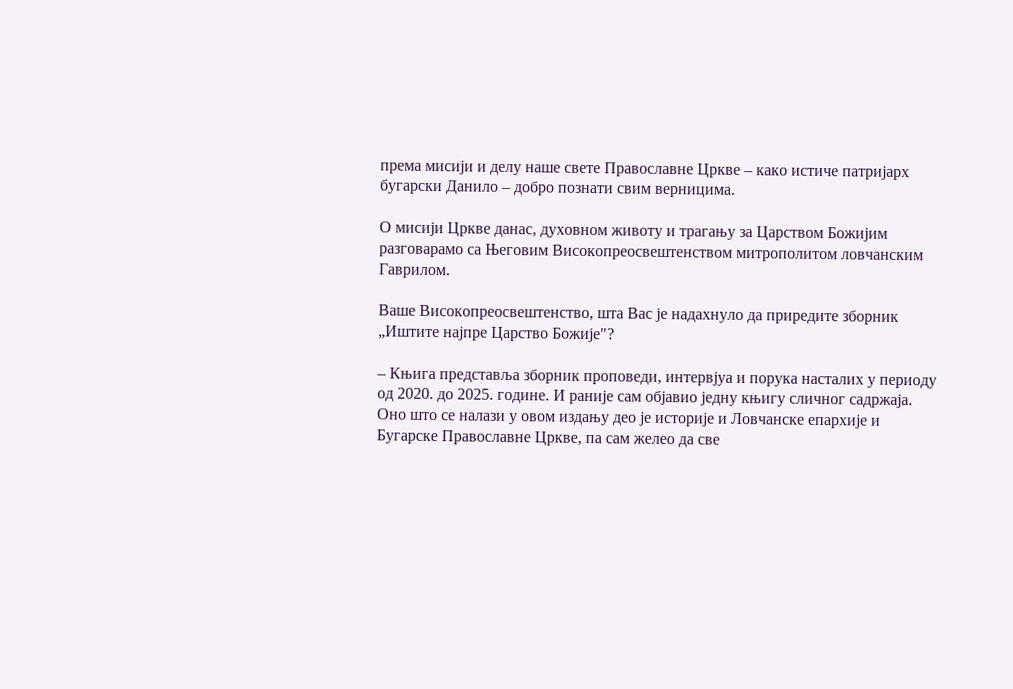према мисији и делу наше свете Православне Цркве – како истиче патријарх бугарски Данило – добро познати свим верницима.

О мисији Цркве данас, духовном животу и трагању за Царством Божијим разговарамо са Његовим Високопреосвештенством митрополитом ловчанским Гаврилом.

Ваше Високопреосвештенство, шта Вас је надахнуло да приредите зборник „Иштите најпре Царство Божије"?

– Књига представља зборник проповеди, интервјуа и порука насталих у периоду од 2020. до 2025. године. И раније сам објавио једну књигу сличног садржаја. Оно што се налази у овом издању део је историје и Ловчанске епархије и Бугарске Православне Цркве, па сам желео да све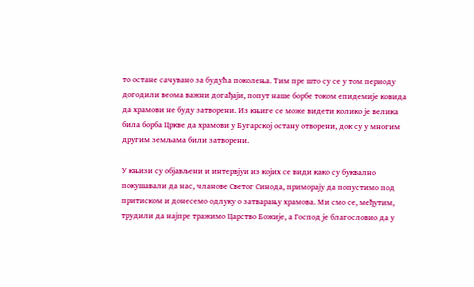то остане сачувано за будућа поколења. Тим пре што су се у том периоду догодили веома важни догађаји, попут наше борбе током епидемије ковида да храмови не буду затворени. Из књиге се може видети колико је велика била борба Цркве да храмови у Бугарској остану отворени, док су у многим другим земљама били затворени.

У књизи су објављени и интервјуи из којих се види како су буквално покушавали да нас, чланове Светог Синода, приморају да попустимо под притиском и донесемо одлуку о затварању храмова. Ми смо се, међутим, трудили да најпре тражимо Царство Божије, а Господ је благословио да у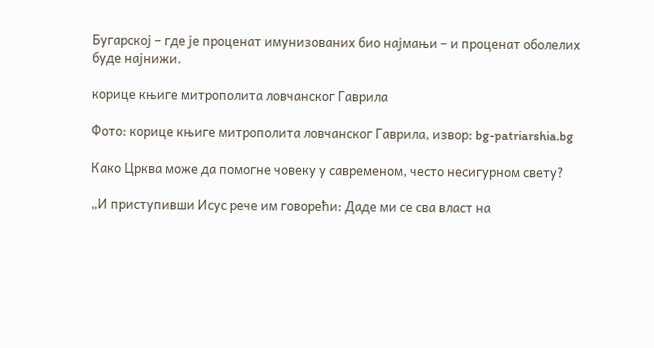Бугарској – где је проценат имунизованих био најмањи – и проценат оболелих буде најнижи.

корице књиге митрополита ловчанског Гаврила

Фото: корице књиге митрополита ловчанског Гаврила, извор: bg-patriarshia.bg

Како Црква може да помогне човеку у савременом, често несигурном свету?

„И приступивши Исус рече им говорећи: Даде ми се сва власт на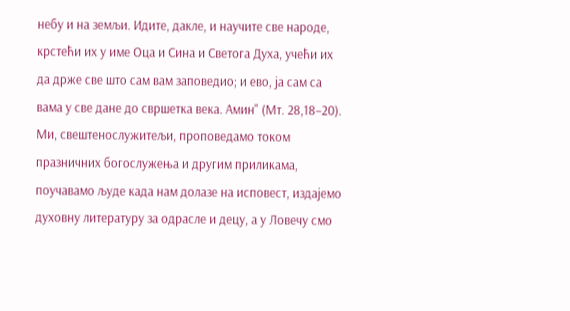небу и на земљи. Идите, дакле, и научите све народе, крстећи их у име Оца и Сина и Светога Духа, учећи их да држе све што сам вам заповедио; и ево, ја сам са вама у све дане до свршетка века. Амин" (Мт. 28,18–20). Ми, свештенослужитељи, проповедамо током празничних богослужења и другим приликама, поучавамо људе када нам долазе на исповест, издајемо духовну литературу за одрасле и децу, а у Ловечу смо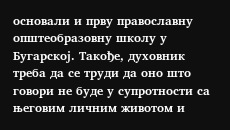основали и прву православну општеобразовну школу у Бугарској. Такође, духовник треба да се труди да оно што говори не буде у супротности са његовим личним животом и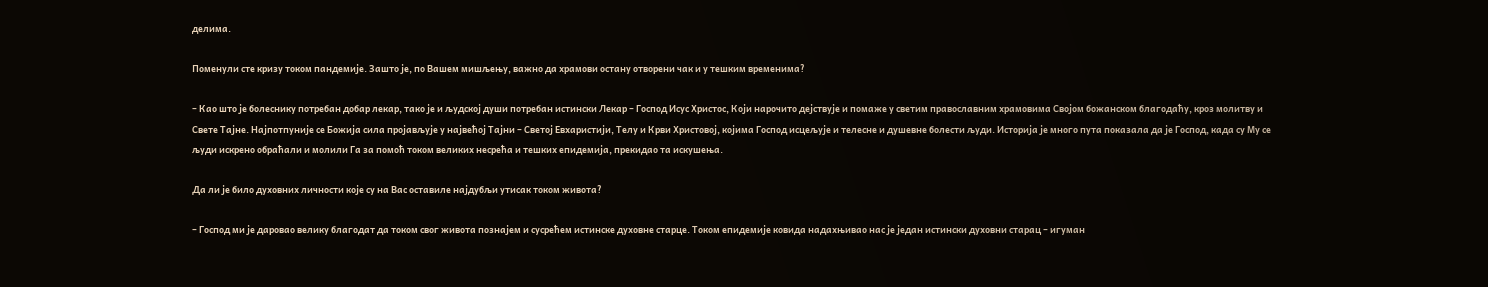делима.

Поменули сте кризу током пандемије. Зашто је, по Вашем мишљењу, важно да храмови остану отворени чак и у тешким временима?

– Као што је болеснику потребан добар лекар, тако је и људској души потребан истински Лекар – Господ Исус Христос, Који нарочито дејствује и помаже у светим православним храмовима Својом божанском благодаћу, кроз молитву и Свете Тајне. Најпотпуније се Божија сила пројављује у највећој Тајни – Светој Евхаристији, Телу и Крви Христовој, којима Господ исцељује и телесне и душевне болести људи. Историја је много пута показала да је Господ, када су Му се људи искрено обраћали и молили Га за помоћ током великих несрећа и тешких епидемија, прекидао та искушења.

Да ли је било духовних личности које су на Вас оставиле најдубљи утисак током живота?

– Господ ми је даровао велику благодат да током свог живота познајем и сусрећем истинске духовне старце. Током епидемије ковида надахњивао нас је један истински духовни старац – игуман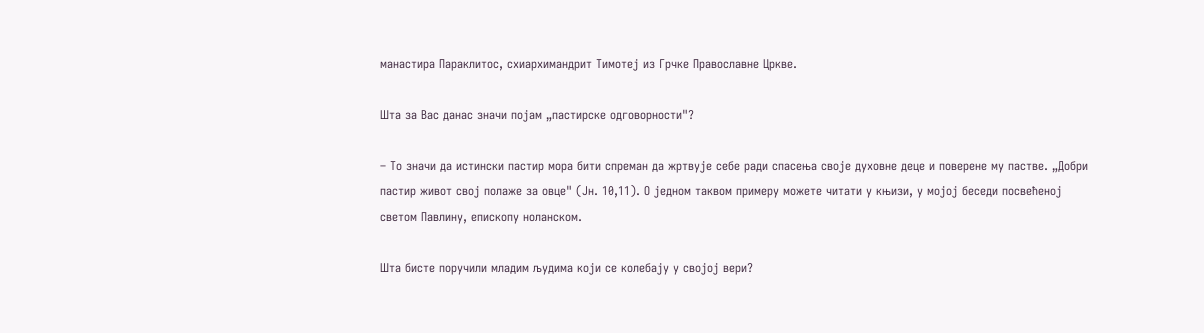манастира Параклитос, схиархимандрит Тимотеј из Грчке Православне Цркве.

Шта за Вас данас значи појам „пастирске одговорности"?

– То значи да истински пастир мора бити спреман да жртвује себе ради спасења своје духовне деце и поверене му пастве. „Добри пастир живот свој полаже за овце" (Јн. 10,11). О једном таквом примеру можете читати у књизи, у мојој беседи посвећеној светом Павлину, епископу ноланском.

Шта бисте поручили младим људима који се колебају у својој вери?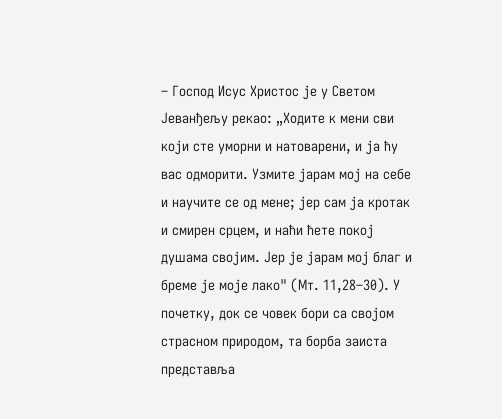– Господ Исус Христос је у Светом Јеванђељу рекао: „Ходите к мени сви који сте уморни и натоварени, и ја ћу вас одморити. Узмите јарам мој на себе и научите се од мене; јер сам ја кротак и смирен срцем, и наћи ћете покој душама својим. Јер је јарам мој благ и бреме је моје лако" (Мт. 11,28–30). У почетку, док се човек бори са својом страсном природом, та борба заиста представља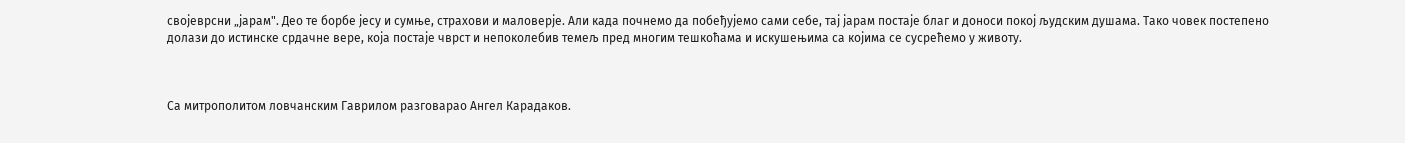својеврсни „јарам". Део те борбе јесу и сумње, страхови и маловерје. Али када почнемо да побеђујемо сами себе, тај јарам постаје благ и доноси покој људским душама. Тако човек постепено долази до истинске срдачне вере, која постаје чврст и непоколебив темељ пред многим тешкоћама и искушењима са којима се сусрећемо у животу.



Са митрополитом ловчанским Гаврилом разговарао Ангел Карадаков.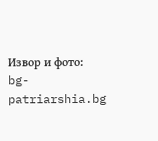Извор и фото: bg-patriarshia.bg